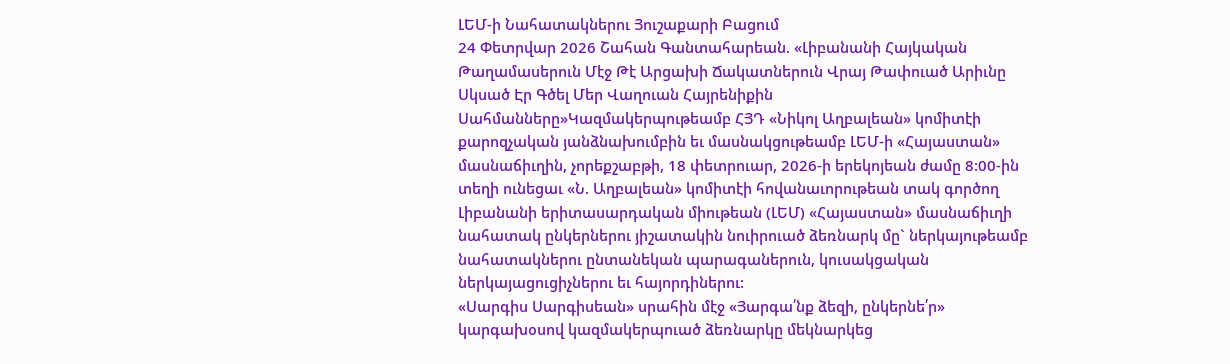ԼԵՄ-ի Նահատակներու Յուշաքարի Բացում
24 Փետրվար 2026 Շահան Գանտահարեան. «Լիբանանի Հայկական Թաղամասերուն Մէջ Թէ Արցախի Ճակատներուն Վրայ Թափուած Արիւնը Սկսած Էր Գծել Մեր Վաղուան Հայրենիքին Սահմանները»Կազմակերպութեամբ ՀՅԴ «Նիկոլ Աղբալեան» կոմիտէի քարոզչական յանձնախումբին եւ մասնակցութեամբ ԼԵՄ-ի «Հայաստան» մասնաճիւղին, չորեքշաբթի, 18 փետրուար, 2026-ի երեկոյեան ժամը 8:00-ին տեղի ունեցաւ «Ն. Աղբալեան» կոմիտէի հովանաւորութեան տակ գործող Լիբանանի երիտասարդական միութեան (ԼԵՄ) «Հայաստան» մասնաճիւղի նահատակ ընկերներու յիշատակին նուիրուած ձեռնարկ մը` ներկայութեամբ նահատակներու ընտանեկան պարագաներուն, կուսակցական ներկայացուցիչներու եւ հայորդիներու:
«Սարգիս Սարգիսեան» սրահին մէջ «Յարգա՛նք ձեզի, ընկերնե՛ր» կարգախօսով կազմակերպուած ձեռնարկը մեկնարկեց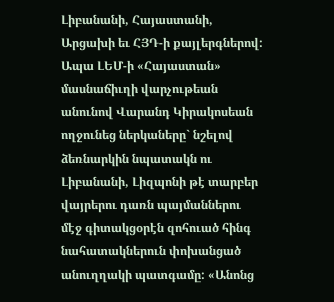Լիբանանի, Հայաստանի, Արցախի եւ ՀՅԴ-ի քայլերգներով: Ապա ԼԵՄ-ի «Հայաստան» մասնաճիւղի վարչութեան անունով Վարանդ Կիրակոսեան ողջունեց ներկաները` նշելով ձեռնարկին նպատակն ու Լիբանանի, Լիզպոնի թէ տարբեր վայրերու դառն պայմաններու մէջ գիտակցօրէն զոհուած հինգ նահատակներուն փոխանցած անուղղակի պատգամը: «Անոնց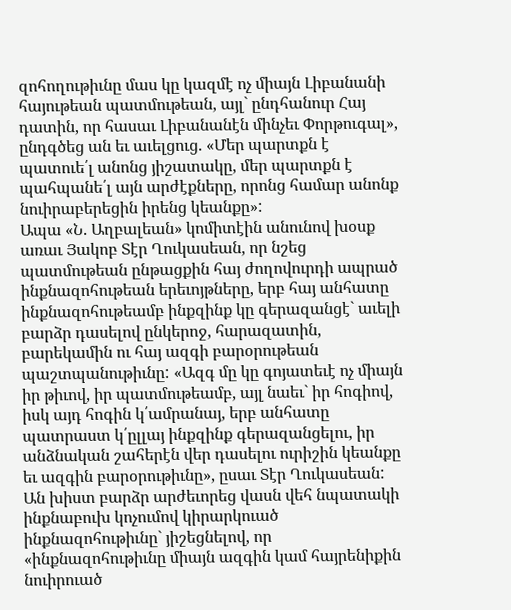զոհողութիւնը մաս կը կազմէ ոչ միայն Լիբանանի հայութեան պատմութեան, այլ` ընդհանուր Հայ դատին, որ հասաւ Լիբանանէն մինչեւ Փորթուգալ», ընդգծեց ան եւ աւելցուց. «Մեր պարտքն է պատուե՛լ անոնց յիշատակը, մեր պարտքն է պահպանե՛լ այն արժէքները, որոնց համար անոնք նուիրաբերեցին իրենց կեանքը»:
Ապա «Ն. Աղբալեան» կոմիտէին անունով խօսք առաւ Յակոբ Տէր Ղուկասեան, որ նշեց պատմութեան ընթացքին հայ ժողովուրդի ապրած ինքնազոհութեան երեւոյթները, երբ հայ անհատը ինքնազոհութեամբ ինքզինք կը գերազանցէ` աւելի բարձր դասելով ընկերոջ, հարազատին, բարեկամին ու հայ ազգի բարօրութեան պաշտպանութիւնը: «Ազգ մը կը գոյատեւէ ոչ միայն իր թիւով, իր պատմութեամբ, այլ նաեւ` իր հոգիով, իսկ այդ հոգին կ՛ամրանայ, երբ անհատը պատրաստ կ՛ըլլայ ինքզինք գերազանցելու, իր անձնական շահերէն վեր դասելու ուրիշին կեանքը եւ ազգին բարօրութիւնը», ըսաւ Տէր Ղուկասեան: Ան խիստ բարձր արժեւորեց վասն վեհ նպատակի ինքնաբուխ կոչումով կիրարկուած ինքնազոհութիւնը` յիշեցնելով, որ «ինքնազոհութիւնը միայն ազգին կամ հայրենիքին նուիրուած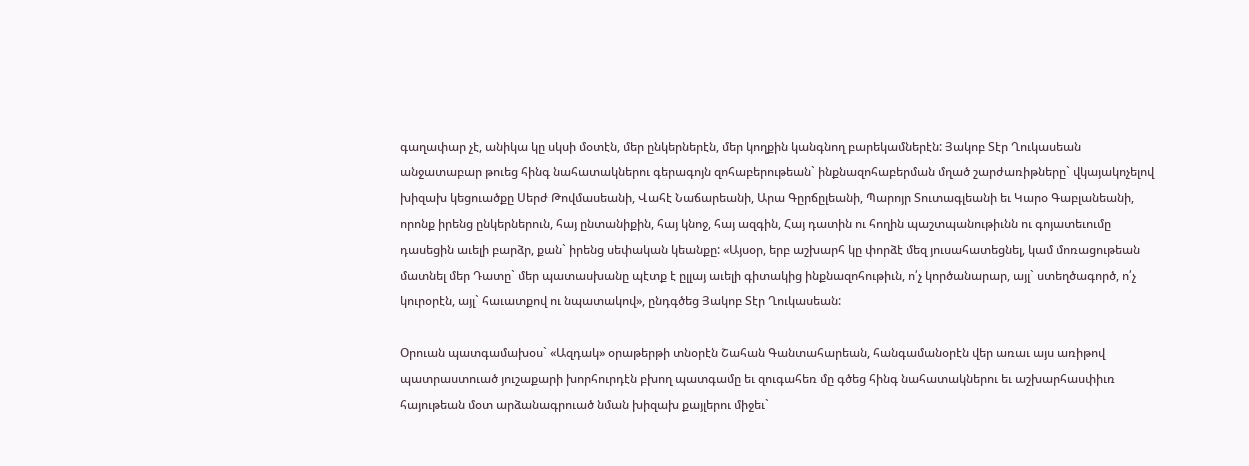գաղափար չէ, անիկա կը սկսի մօտէն, մեր ընկերներէն, մեր կողքին կանգնող բարեկամներէն: Յակոբ Տէր Ղուկասեան անջատաբար թուեց հինգ նահատակներու գերագոյն զոհաբերութեան` ինքնազոհաբերման մղած շարժառիթները` վկայակոչելով խիզախ կեցուածքը Սերժ Թովմասեանի, Վահէ Նաճարեանի, Արա Գըրճըլեանի, Պարոյր Տուտագլեանի եւ Կարօ Գաբլանեանի, որոնք իրենց ընկերներուն, հայ ընտանիքին, հայ կնոջ, հայ ազգին, Հայ դատին ու հողին պաշտպանութիւնն ու գոյատեւումը դասեցին աւելի բարձր, քան` իրենց սեփական կեանքը: «Այսօր, երբ աշխարհ կը փորձէ մեզ յուսահատեցնել, կամ մոռացութեան մատնել մեր Դատը` մեր պատասխանը պէտք է ըլլայ աւելի գիտակից ինքնազոհութիւն, ո՛չ կործանարար, այլ` ստեղծագործ, ո՛չ կուրօրէն, այլ` հաւատքով ու նպատակով», ընդգծեց Յակոբ Տէր Ղուկասեան:

Օրուան պատգամախօս` «Ազդակ» օրաթերթի տնօրէն Շահան Գանտահարեան, հանգամանօրէն վեր առաւ այս առիթով պատրաստուած յուշաքարի խորհուրդէն բխող պատգամը եւ զուգահեռ մը գծեց հինգ նահատակներու եւ աշխարհասփիւռ հայութեան մօտ արձանագրուած նման խիզախ քայլերու միջեւ`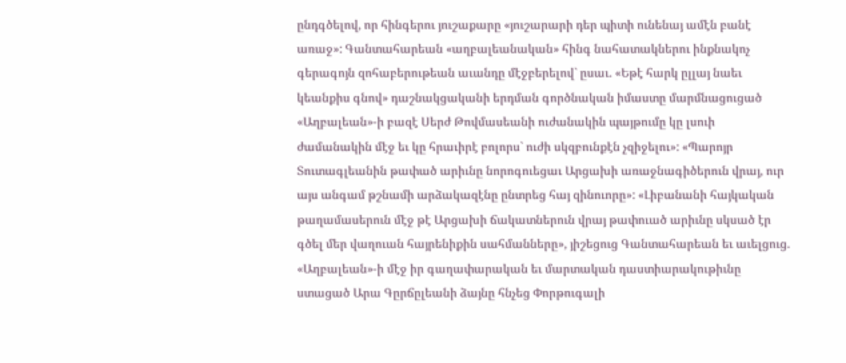ընդգծելով, որ հինգերու յուշաքարը «յուշարարի դեր պիտի ունենայ ամէն բանէ առաջ»: Գանտահարեան «աղբալեանական» հինգ նահատակներու ինքնակոչ գերագոյն զոհաբերութեան աւանդը մէջբերելով` ըսաւ. «Եթէ հարկ ըլլայ նաեւ կեանքիս գնով» դաշնակցականի երդման գործնական իմաստը մարմնացուցած «Աղբալեան»-ի բազէ Սերժ Թովմասեանի ուժանակին պայթումը կը լսուի ժամանակին մէջ եւ կը հրաւիրէ բոլորս` ուժի սկզբունքէն չզիջելու»: «Պարոյր Տուտագլեանին թափած արիւնը նորոգուեցաւ Արցախի առաջնագիծերուն վրայ, ուր այս անգամ թշնամի արձակազէնը ընտրեց հայ զինուորը»: «Լիբանանի հայկական թաղամասերուն մէջ թէ Արցախի ճակատներուն վրայ թափուած արիւնը սկսած էր գծել մեր վաղուան հայրենիքին սահմանները», յիշեցուց Գանտահարեան եւ աւելցուց. «Աղբալեան»-ի մէջ իր գաղափարական եւ մարտական դաստիարակութիւնը ստացած Արա Գըրճըլեանի ձայնը հնչեց Փորթուգալի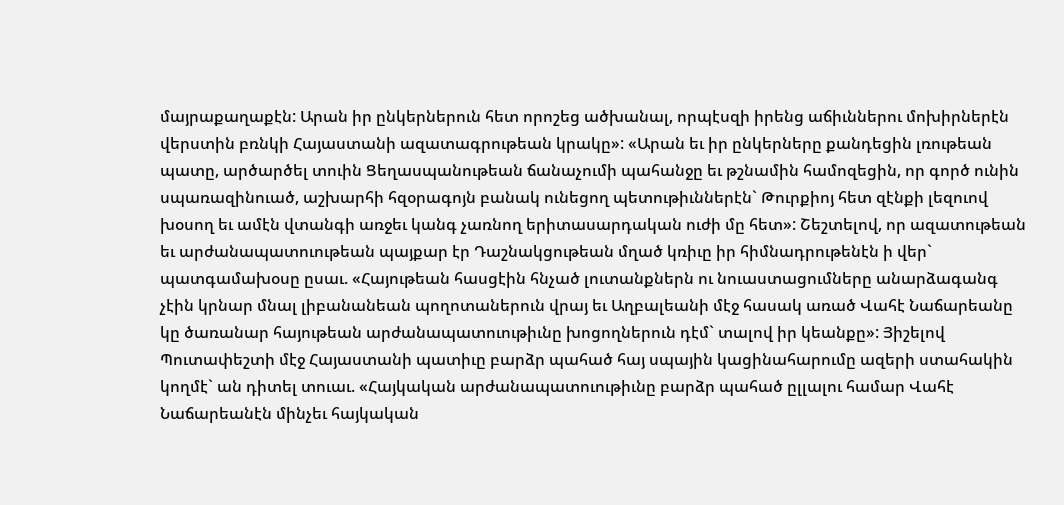մայրաքաղաքէն: Արան իր ընկերներուն հետ որոշեց ածխանալ, որպէսզի իրենց աճիւններու մոխիրներէն վերստին բռնկի Հայաստանի ազատագրութեան կրակը»: «Արան եւ իր ընկերները քանդեցին լռութեան պատը, արծարծել տուին Ցեղասպանութեան ճանաչումի պահանջը եւ թշնամին համոզեցին, որ գործ ունին սպառազինուած, աշխարհի հզօրագոյն բանակ ունեցող պետութիւններէն` Թուրքիոյ հետ զէնքի լեզուով խօսող եւ ամէն վտանգի առջեւ կանգ չառնող երիտասարդական ուժի մը հետ»: Շեշտելով, որ ազատութեան եւ արժանապատուութեան պայքար էր Դաշնակցութեան մղած կռիւը իր հիմնադրութենէն ի վեր` պատգամախօսը ըսաւ. «Հայութեան հասցէին հնչած լուտանքներն ու նուաստացումները անարձագանգ չէին կրնար մնալ լիբանանեան պողոտաներուն վրայ եւ Աղբալեանի մէջ հասակ առած Վահէ Նաճարեանը կը ծառանար հայութեան արժանապատուութիւնը խոցողներուն դէմ` տալով իր կեանքը»: Յիշելով Պուտափեշտի մէջ Հայաստանի պատիւը բարձր պահած հայ սպային կացինահարումը ազերի ստահակին կողմէ` ան դիտել տուաւ. «Հայկական արժանապատուութիւնը բարձր պահած ըլլալու համար Վահէ Նաճարեանէն մինչեւ հայկական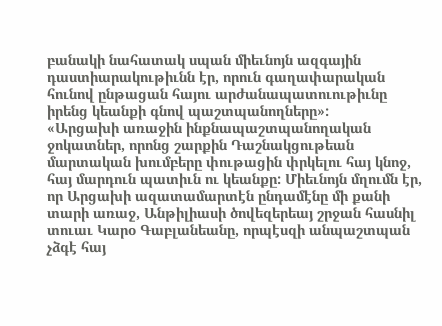բանակի նահատակ սպան միեւնոյն ազգային դաստիարակութիւնն էր, որուն գաղափարական հունով ընթացան հայու արժանապատուութիւնը իրենց կեանքի գնով պաշտպանողները»:
«Արցախի առաջին ինքնապաշտպանողական ջոկատներ, որոնց շարքին Դաշնակցութեան մարտական խումբերը փութացին փրկելու հայ կնոջ, հայ մարդուն պատիւն ու կեանքը: Միեւնոյն մղումն էր, որ Արցախի ազատամարտէն ընդամէնը մի քանի տարի առաջ, Անթիլիասի ծովեզերեայ շրջան հասնիլ տուաւ Կարօ Գաբլանեանը, որպէսզի անպաշտպան չձգէ հայ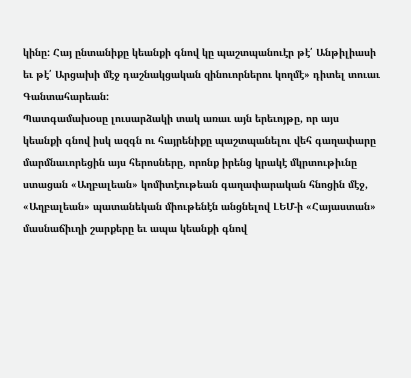կինը: Հայ ընտանիքը կեանքի գնով կը պաշտպանուէր թէ՛ Անթիլիասի եւ թէ՛ Արցախի մէջ դաշնակցական զինուորներու կողմէ» դիտել տուաւ Գանտահարեան:
Պատգամախօսը լուսարձակի տակ առաւ այն երեւոյթը, որ այս կեանքի գնով իսկ ազգն ու հայրենիքը պաշտպանելու վեհ գաղափարը մարմնաւորեցին այս հերոսները, որոնք իրենց կրակէ մկրտութիւնը ստացան «Աղբալեան» կոմիտէութեան գաղափարական հնոցին մէջ, «Աղբալեան» պատանեկան միութենէն անցնելով ԼԵՄ-ի «Հայաստան» մասնաճիւղի շարքերը եւ ապա կեանքի գնով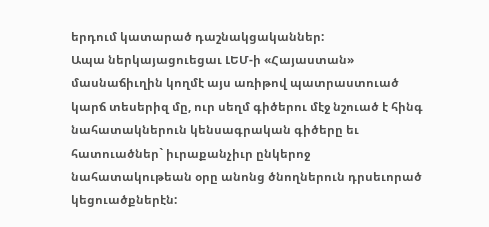երդում կատարած դաշնակցականներ:
Ապա ներկայացուեցաւ ԼԵՄ-ի «Հայաստան» մասնաճիւղին կողմէ այս առիթով պատրաստուած կարճ տեսերիզ մը, ուր սեղմ գիծերու մէջ նշուած է հինգ նահատակներուն կենսագրական գիծերը եւ հատուածներ` իւրաքանչիւր ընկերոջ նահատակութեան օրը անոնց ծնողներուն դրսեւորած կեցուածքներէն: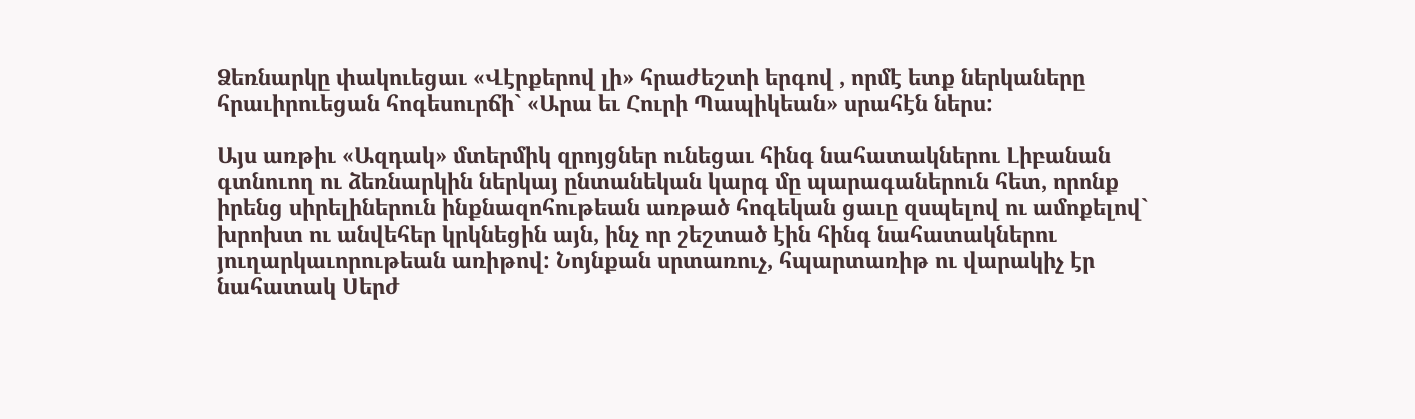Ձեռնարկը փակուեցաւ «Վէրքերով լի» հրաժեշտի երգով , որմէ ետք ներկաները հրաւիրուեցան հոգեսուրճի` «Արա եւ Հուրի Պապիկեան» սրահէն ներս:

Այս առթիւ «Ազդակ» մտերմիկ զրոյցներ ունեցաւ հինգ նահատակներու Լիբանան գտնուող ու ձեռնարկին ներկայ ընտանեկան կարգ մը պարագաներուն հետ, որոնք իրենց սիրելիներուն ինքնազոհութեան առթած հոգեկան ցաւը զսպելով ու ամոքելով` խրոխտ ու անվեհեր կրկնեցին այն, ինչ որ շեշտած էին հինգ նահատակներու յուղարկաւորութեան առիթով: Նոյնքան սրտառուչ, հպարտառիթ ու վարակիչ էր նահատակ Սերժ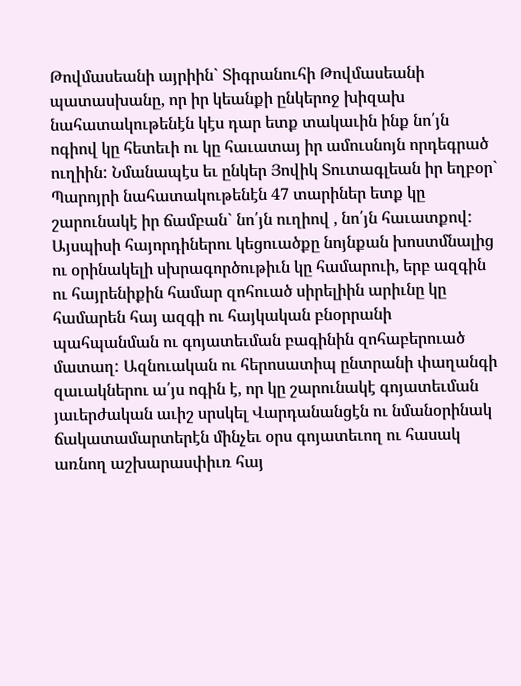Թովմասեանի այրիին` Տիգրանուհի Թովմասեանի պատասխանը, որ իր կեանքի ընկերոջ խիզախ նահատակութենէն կէս դար ետք տակաւին ինք նո՛յն ոգիով կը հետեւի ու կը հաւատայ իր ամուսնոյն որդեգրած ուղիին: Նմանապէս եւ ընկեր Յովիկ Տուտագլեան իր եղբօր` Պարոյրի նահատակութենէն 47 տարիներ ետք կը շարունակէ իր ճամբան` նո՛յն ուղիով , նո՛յն հաւատքով: Այսպիսի հայորդիներու կեցուածքը նոյնքան խոստմնալից ու օրինակելի սխրագործութիւն կը համարուի, երբ ազգին ու հայրենիքին համար զոհուած սիրելիին արիւնը կը համարեն հայ ազգի ու հայկական բնօրրանի պահպանման ու գոյատեւման բագինին զոհաբերուած մատաղ: Ազնուական ու հերոսատիպ ընտրանի փաղանգի զաւակներու ա՛յս ոգին է, որ կը շարունակէ գոյատեւման յաւերժական աւիշ սրսկել Վարդանանցէն ու նմանօրինակ ճակատամարտերէն մինչեւ օրս գոյատեւող ու հասակ առնող աշխարասփիւռ հայ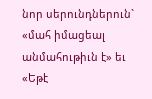նոր սերունդներուն` «մահ իմացեալ անմահութիւն է» եւ «Եթէ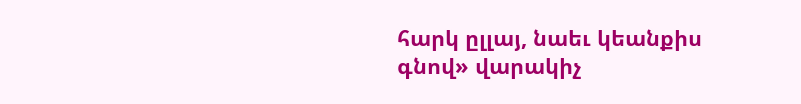հարկ ըլլայ, նաեւ կեանքիս գնով» վարակիչ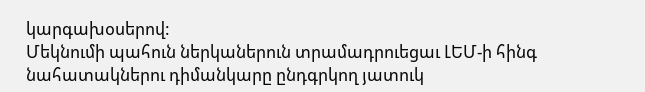կարգախօսերով:
Մեկնումի պահուն ներկաներուն տրամադրուեցաւ ԼԵՄ-ի հինգ նահատակներու դիմանկարը ընդգրկող յատուկ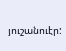յուշանուէր: